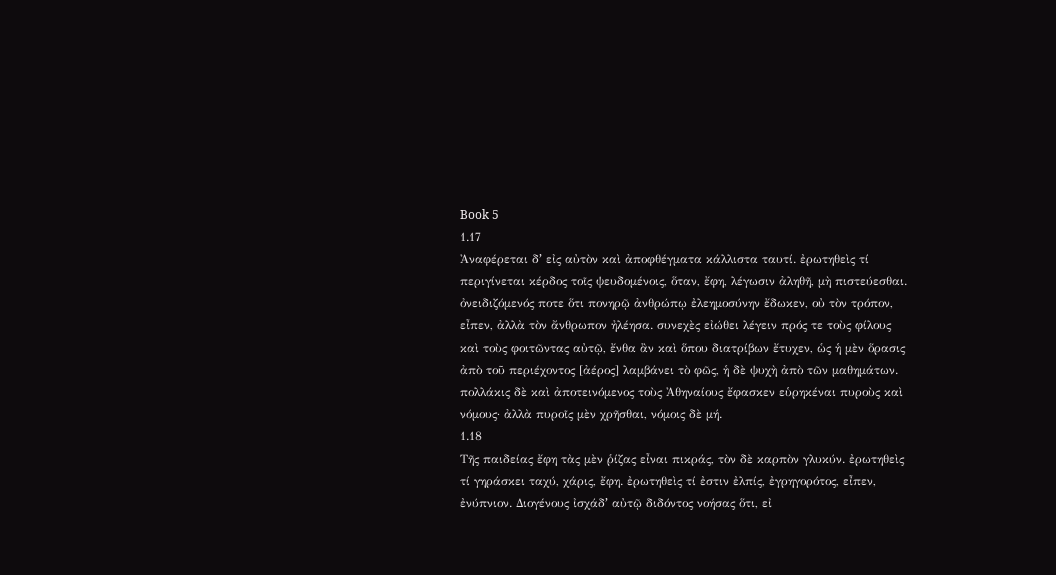Book 5
1.17
Ἀναφέρεται δʼ εἰς αὐτὸν καὶ ἀποφθέγματα κάλλιστα ταυτί. ἐρωτηθεὶς τί περιγίνεται κέρδος τοῖς ψευδομένοις, ὅταν, ἔφη, λέγωσιν ἀληθῆ, μὴ πιστεύεσθαι. ὀνειδιζόμενός ποτε ὅτι πονηρῷ ἀνθρώπῳ ἐλεημοσύνην ἔδωκεν, οὐ τὸν τρόπον, εἶπεν, ἀλλὰ τὸν ἄνθρωπον ἠλέησα. συνεχὲς εἰώθει λέγειν πρός τε τοὺς φίλους καὶ τοὺς φοιτῶντας αὐτῷ, ἔνθα ἂν καὶ ὅπου διατρίβων ἔτυχεν, ὡς ἡ μὲν ὅρασις ἀπὸ τοῦ περιέχοντος [ἀέρος] λαμβάνει τὸ φῶς, ἡ δὲ ψυχὴ ἀπὸ τῶν μαθημάτων. πολλάκις δὲ καὶ ἀποτεινόμενος τοὺς Ἀθηναίους ἔφασκεν εὑρηκέναι πυροὺς καὶ νόμους· ἀλλὰ πυροῖς μὲν χρῆσθαι, νόμοις δὲ μή.
1.18
Τῆς παιδείας ἔφη τὰς μὲν ῥίζας εἶναι πικράς, τὸν δὲ καρπὸν γλυκύν. ἐρωτηθεὶς τί γηράσκει ταχύ, χάρις, ἔφη. ἐρωτηθεὶς τί ἐστιν ἐλπίς, ἐγρηγορότος, εἶπεν, ἐνύπνιον. Διογένους ἰσχάδʼ αὐτῷ διδόντος νοήσας ὅτι, εἰ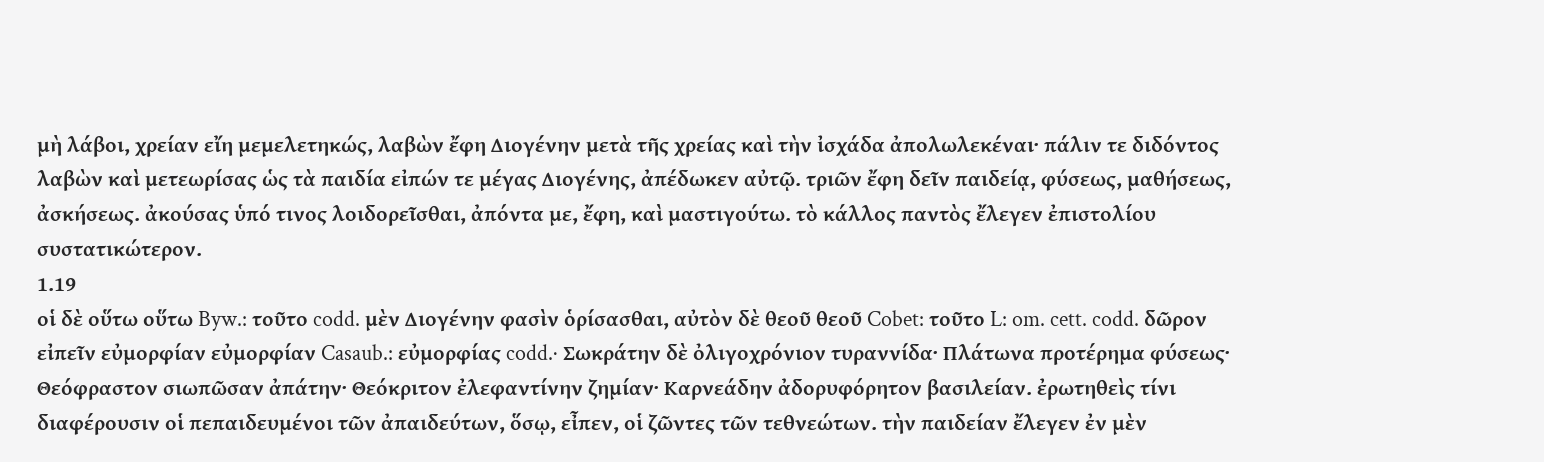μὴ λάβοι, χρείαν εἴη μεμελετηκώς, λαβὼν ἔφη Διογένην μετὰ τῆς χρείας καὶ τὴν ἰσχάδα ἀπολωλεκέναι· πάλιν τε διδόντος λαβὼν καὶ μετεωρίσας ὡς τὰ παιδία εἰπών τε μέγας Διογένης, ἀπέδωκεν αὐτῷ. τριῶν ἔφη δεῖν παιδείᾳ, φύσεως, μαθήσεως, ἀσκήσεως. ἀκούσας ὑπό τινος λοιδορεῖσθαι, ἀπόντα με, ἔφη, καὶ μαστιγούτω. τὸ κάλλος παντὸς ἔλεγεν ἐπιστολίου συστατικώτερον.
1.19
οἱ δὲ οὕτω οὕτω Byw.: τοῦτο codd. μὲν Διογένην φασὶν ὁρίσασθαι, αὐτὸν δὲ θεοῦ θεοῦ Cobet: τοῦτο L: om. cett. codd. δῶρον εἰπεῖν εὐμορφίαν εὐμορφίαν Casaub.: εὐμορφίας codd.· Σωκράτην δὲ ὀλιγοχρόνιον τυραννίδα· Πλάτωνα προτέρημα φύσεως· Θεόφραστον σιωπῶσαν ἀπάτην· Θεόκριτον ἐλεφαντίνην ζημίαν· Καρνεάδην ἀδορυφόρητον βασιλείαν. ἐρωτηθεὶς τίνι διαφέρουσιν οἱ πεπαιδευμένοι τῶν ἀπαιδεύτων, ὅσῳ, εἶπεν, οἱ ζῶντες τῶν τεθνεώτων. τὴν παιδείαν ἔλεγεν ἐν μὲν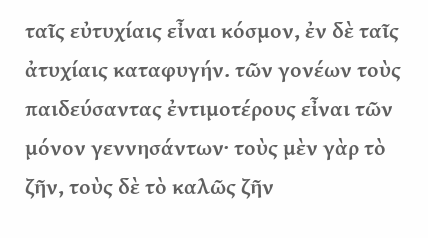ταῖς εὐτυχίαις εἶναι κόσμον, ἐν δὲ ταῖς ἀτυχίαις καταφυγήν. τῶν γονέων τοὺς παιδεύσαντας ἐντιμοτέρους εἶναι τῶν μόνον γεννησάντων· τοὺς μὲν γὰρ τὸ ζῆν, τοὺς δὲ τὸ καλῶς ζῆν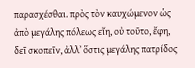παρασχέσθαι. πρὸς τὸν καυχώμενον ὡς ἀπὸ μεγάλης πόλεως εἴη, οὐ τοῦτο, ἔφη, δεῖ σκοπεῖν, ἀλλʼ ὅστις μεγάλης πατρίδος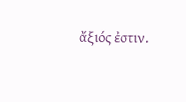ἄξιός ἐστιν.